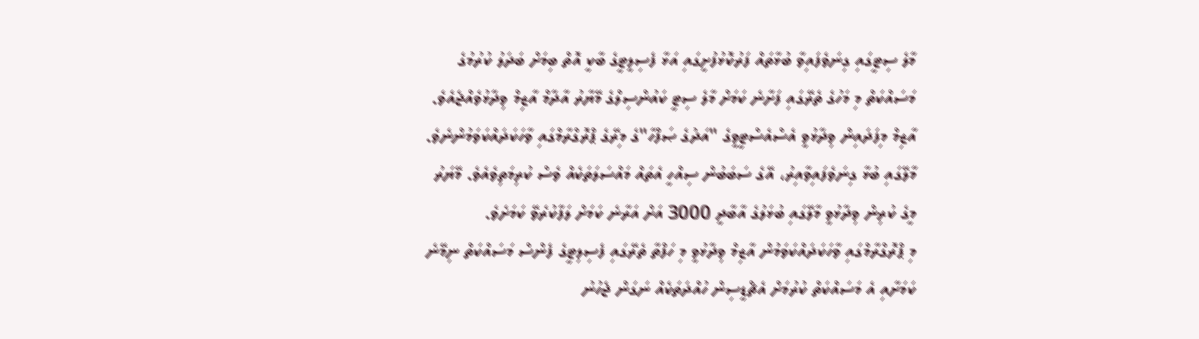މާލެ ސިޓީގައި ގިނަވެފައިވާ ބުޅާތައް ފަރުކޮޅުފުށީގައި އަޅާ ފެސިލީޓީގެ ބާކީ އޮތް ބިމަށް ބަދަލު ކުރުމުގެ މަސައްކަތް މި މަހުގެ ތެރޭގައި ފަށާނެ ކަމަށް މާލެ ސިޓީ ކައުންސިލްގެ މޭޔާރު އާދާމް އާޒިމް ވިދާޅުވެއްޖެއެވެ.
އާޒިމް މިފަދައިން ވިދާޅުވީ އެސްއެސްޓީވީގެ "އަދުގެ ޞަފްހާ"ގެ މިރޭގެ ޕްރޮގްރާމްގައި ވާހަކަދައްކަވަމުންނެވެ.
މާލޭގައި ބުޅާ ގިނަވެފައިވާއިރު، އޭގެ ސަބަބުން ސިއްހީ އެތައް މައްސަލަތަކެއް ވެސް ކުރިމަތިވެއެވެ. މޭޔަރު މީގެ ކުރިން ވިދާޅުވީ މާލޭގައި ބުޅަލުގެ އާބާދީ 3000 އަށް އަރާނެ ކަމަށް ލަފާކުރެވޭ ކަމަށެވެ.
މި ޕްރޮގްރާމްގައި ވާހަކަދައްކަވަމުން އާޒިމް ވިދާޅުވީ މި ހަފްތާ ތެރޭގައި ފެސިލިޓީގެ ފެންސް މަސައްކަތް ނިމޭނެ ކަމަށާއި އެ މަސައްކަތް ކުރުމަށް އެޗްޑީސިން ހުއްދަތަކެއް ނަގަން ޖެހުނު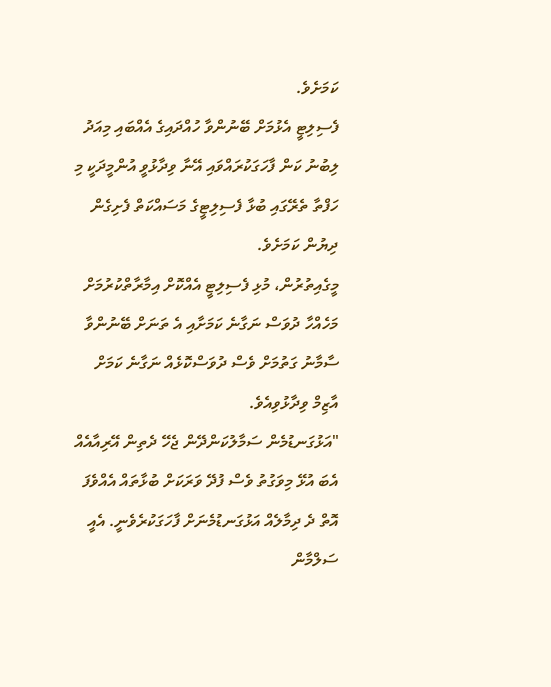ކަމަށެވެ.
ފެސިލިޓީ އެޅުމަށް ބޭނުންވާ ހުއްދައިގެ އެއްބައި މިއަދު ލިބުނު ކަން ފާހަގަކުރައްވައި އޭނާ ވިދާޅުވީ އުންމީދަކީ މި ހަފްތާ ތެރޭގައި ބުޅާ ފެސިލިޓީގެ މަސައްކަތް ފެށިގެން ދިޔުން ކަމަށެވެ.
މީގެއިތުރުން، މުޅި ފެސިލިޓީ އެއްކޮށް އިމާރާތްކުރުމަށް މަހެއްހާ ދުވަސް ނަގާނެ ކަމަށާއި އެ ތަނަށް ބޭނުންވާ ސާމާނު ގަތުމަށް ވެސް ދުވަސްކޮޅެއް ނަގާނެ ކަމަށް އާޒިމް ވިދާޅުވިއެވެ.
"އަޅުގަނޑުމެން ސަމާލުކަންދޭން ޖެހޭ ދެތިން އޭރިއާއެއް އެބަ އުޅޭ މިވަގުތު ވެސް ފުދޭ ވަރަކަށް ބުޅާތައް އެއްވެފަ އޮތް ދެ ދިމާލެއް އަޅުގަނޑުމެނަށް ފާހަގަކުރެވެނީ. އެއީ ސަލްމާން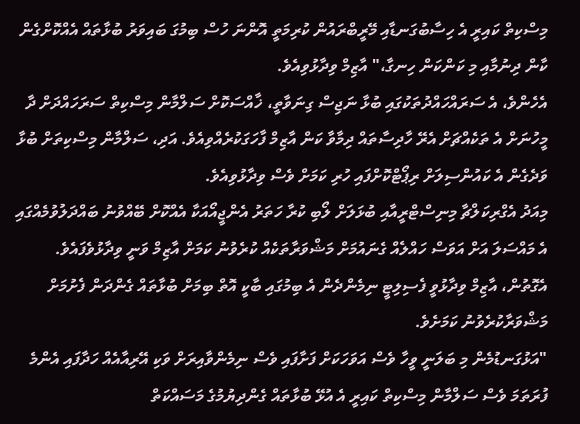މިސްކިތް ކައިރީ އެ ހިސާބުގަނޑާއި މޭރީބްރައުން ކުރިމަތީ އޮންނަ ހުސް ބިމުގަ ބައިވަރު ބުޅާތައް އެއްކޮށްގެން ކާން ދިނުމާއި މި ކަންކަން ހިނގާ،" އާޒިމް ވިދާޅުވިއެވެ.
އެހެންވެ، އެ ސަރައްހައްދުތަކުގައި ބުޅާ ނަޖިސް ގިނަވާތީ، ޚާއްސަކޮށް ސަލްމާން މިސްކިތް ސަރަހައްދަށް ދާ މީހުނަށް އެ ތަކެއްޗަށް އެރޭ ހާދިސާތައް ދިމާވާ ކަން އާޒިމް ފާހަގަކުރެއްވިއެވެ. އަދި، ސަލްމާން މިސްކިތަށް ބުޅާ ވަދެގެން އެ ކައުންސިލަށް ރިޕޯޓްކޮށްފައި ހުރި ކަމަށް ވެސް ވިދާޅުވިއެވެ.
މިއަދު އެގްރިކަލްޗާ މިނިސްޓްރީއާއި ބުޅަލަށް ލޯބި ކުރާ ހަތަރު އެންޖީއޯއަކާ އެއްކޮށް ބޭއްވުނު ބައްދަލުވުމެއްގައި އެ މައްސަލަ އަށް އަވަސް ހައްލެއް ގެނައުމަށް މަޝްވަރާތަކެއް ކުރެވުނު ކަމަށް އާޒިމް ވަނީ ވިދާޅުވެފައެވެ.
އެގޮތުން، އާޒިމް ވިދާޅުވީ ފެސިލިޓީ ނިމެންދެން އެ ބިމުގައި ބާކީ އޮތް ބިމަށް ބުޅާތައް ގެންދަން ފެށުމަށް މަޝްވަރާކުރެވުނު ކަމަށެވެ.
"އަޅުގަނޑުމެން މި ބަލަނީ ވީހާ ވެސް އަވަހަކަށް ފަށާފައި ވެސް ނިމެންވާއިރަށް ވަކި އޭރިއާއެއް ހަދާފައި އެންމެ ފުރަތަމަ ވެސް ސަލްމާން މިސްކިތް ކައިރީ އެ އުޅޭ ބުޅާތައް ގެންދިޔުމުގެ މަސައްކަތް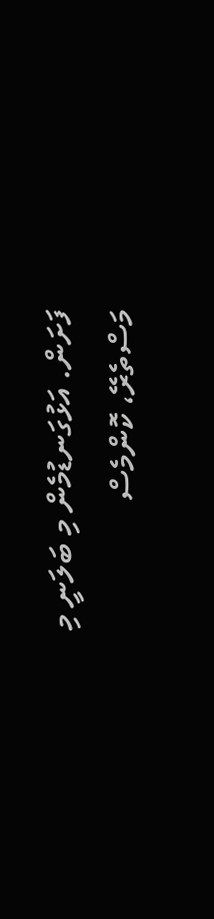ފަށަން. އަޅުގަނޑުމެން މި ބަލަނީ މި މަސްތެރޭ، ކޮންމެސް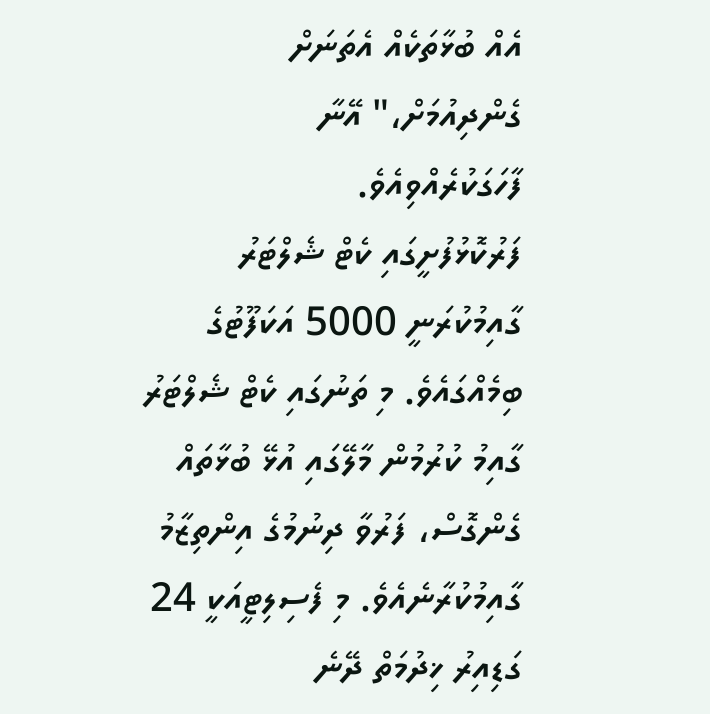އެއް ބުޅާތަކެއް އެތަނަށް ގެންދިއުމަށް،" އޭނާ ފާހަގަކުރެއްވިއެވެ.
ފަރުކޮޅުފުށީގައި ކެޓް ޝެލްޓަރު ގާއިމުކުރަނީ 5000 އަކަފޫޓުގެ ބިމެއްގައެވެ. މި ތަނުގައި ކެޓް ޝެލްޓަރު ގާއިމު ކުރުމުން މާލޭގައި އުޅޭ ބުޅާތައް ގެންގޮސް، ފަރުވާ ދިނުމުގެ އިންތިޒާމު ގާއިމުކުރާނެއެވެ. މި ފެސިލިޓީއަކީ 24 ގަޑިއިރު ޚިދުމަތް ދޭނެ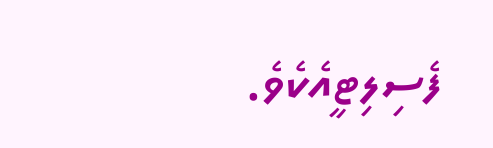ފެސިލިޓީއެކެވެ.